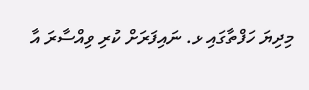މިދިޔަ ހަފްތާގައި ޅ. ނައިފަރަށް ކުރި ވިއްސާރަ އާ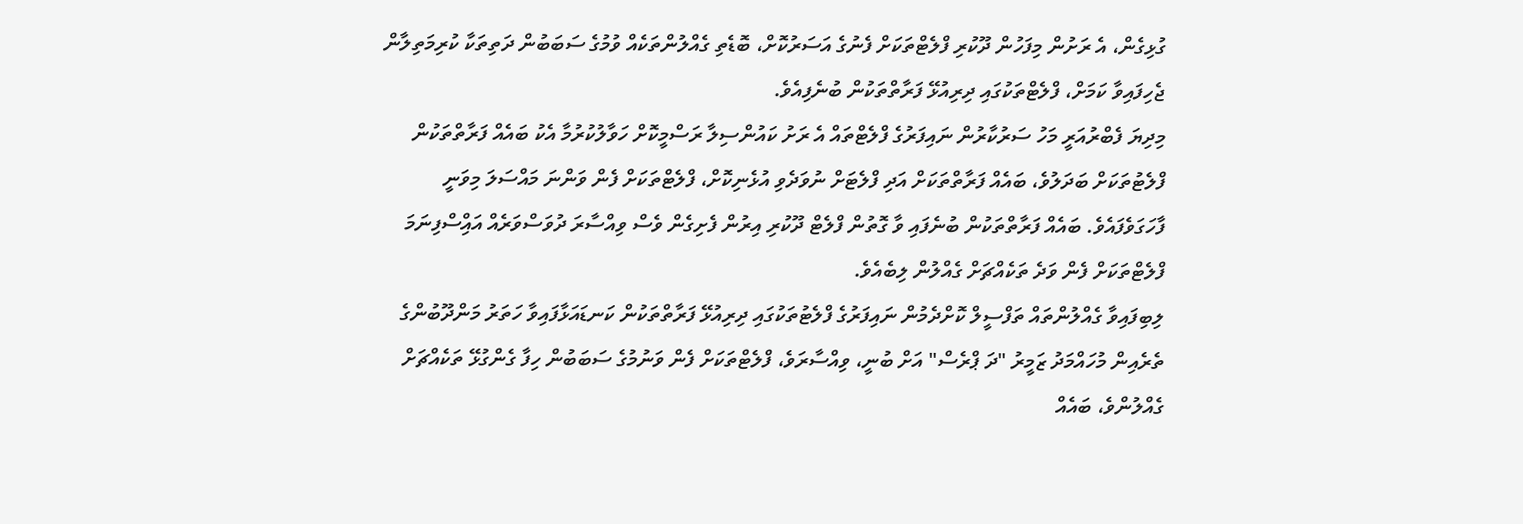ގުޅިގެން، އެ ރަށުން މިފަހުން ދޫކުރި ފްލެޓްތަކަށް ފެނުގެ އަސަރުކޮށް، ބޮޑެތި ގެއްލުންތަކެއް ވުމުގެ ސަބަބުން ދަތިތަކާ ކުރިމަތިލާން ޖެހިފައިވާ ކަމަށް، ފްލެޓްތަކުގައި ދިރިއުޅޭ ފަރާތްތަކުން ބުނެފިއެވެ.
މިދިޔަ ފެބްރުއަރީ މަހު ސަރުކާރުން ނައިފަރުގެ ފްލެޓްތައް އެ ރަށު ކައުންސިލާ ރަސްމީކޮށް ހަވާލުކުރުމާ އެކު ބައެއް ފަރާތްތަކުން ފްލެޓުތަކަށް ބަދަލުވެ، ބައެއް ފަރާތްތަކަށް އަދި ފްލެޓަށް ނުވަދެވި އުޅެނިކޮށް، ފްލެޓްތަކަށް ފެން ވަންނަ މައްސަލަ މިވަނީ ފާހަގަވެފައެވެ. ބައެއް ފަރާތްތަކުން ބުނެފައި ވާ ގޮތުން ފްލެޓް ދޫކުރި އިރުން ފެށިގެން ވެސް ވިއްސާރަ ދުވަސްވަރެއް އައްިސްފިނަމަ ފްލެޓްތަކަށް ފެން ވަދެ ތަކެއްޗަށް ގެއްލުން ލިބެއެވެ.
ލިބިފައިވާ ގެއްލުންތައް ތަފްސީލް ކޮށްދެމުން ނައިފަރުގެ ފްލެޓުތަކުގައި ދިރިއުޅޭ ފަރާތްތަކުން ކަނޑައަޅާފައިވާ ހަތަރު މަންދޫބުންގެ ތެރެއިން މުހައްމަދު ޒަމީރު "ދަ ޕްރެސް" އަށް ބުނީ، ވިއްސާރަވެ، ފްލެޓްތަކަށް ފެން ވަނުމުގެ ސަބަބުން ހިފާ ގެންގުޅޭ ތަކެއްޗަށް ގެއްލުންވެ، ބައެއް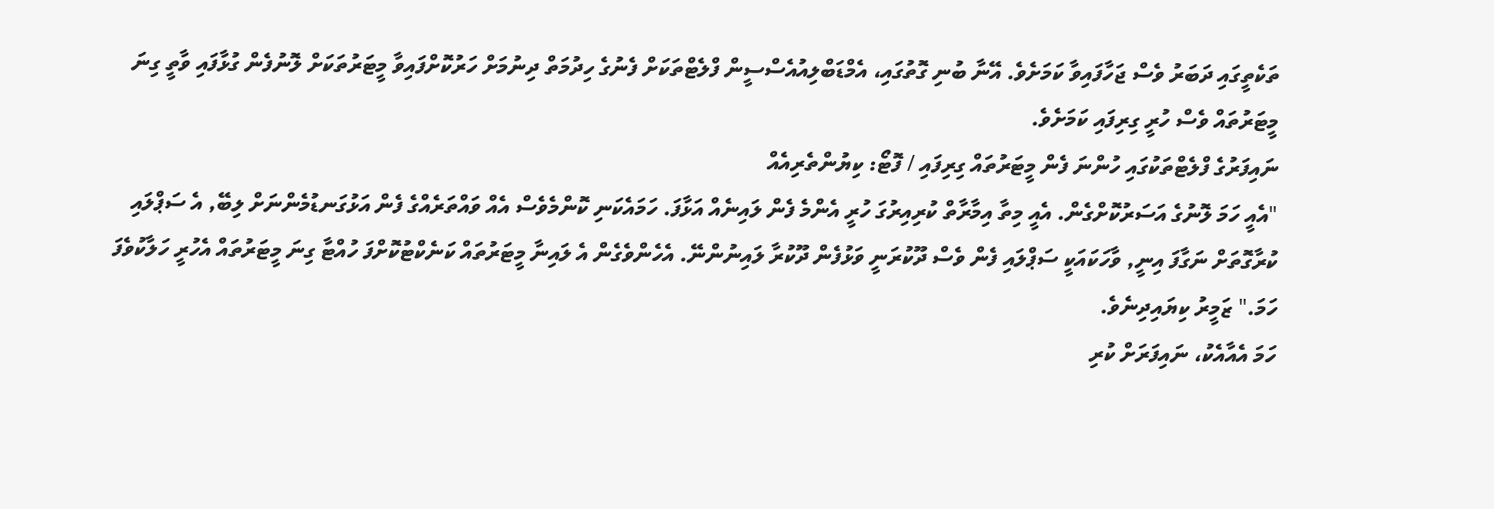ތަކެތީގައި ދަބަރު ވެސް ޖަހާފައިވާ ކަމަށެވެ. އޭނާ ބުނި ގޮތުގައި، އެމްޑަބްލިއުއެސްސީން ފްލެޓްތަކަށް ފެނުގެ ހިދުމަތް ދިނުމަށް ހަރުކޮށްފައިވާ މީޓަރުތަކަށް ލޮނުފެން ގުޅާފައި ވާތީ ގިނަ މީޓަރުތައް ވެސް ހުރީ ގިރިފައި ކަމަށެވެ.
ނައިފަރުގެ ފްލެޓްތަކުގައި ހުންނަ ފެން މީޓަރުތައް ގިރިފައި / ފޮޓޯ: ކިޔުންތެރިއެއް
"އެއީ ހަމަ ލޮނުގެ އަސަރުކޮށްގެން. އެއީ މިތާ އިމާރާތް ކުރިއިރުގަ ހުރީ އެންމެ ފެން ލައިނެއް އަޅާފަ. ހަމައެކަނި ކޮންމެވެސް އެއް ވައްތަރެއްގެ ފެން އަޅުގަނޑުމެންނަށް ލިބޭ, އެ ސަޕްލައި ކުރާގޮތަށް ނަގާފަ އިނީ, ވާހަކައަކީ ސަޕްލައި ފެން ވެސް ދޫކުރަނީ ވަޅުފެން ދޫކުރާ ލައިނުންނޭ. އެހެންވެގެން އެ ލައިނާ މީޓަރުތައް ކަނެކްޓުކޮށްފަ ހުއްޓާ ގިނަ މީޓަރުތައް އެހުރީ ހަލާކުވެފަ ހަމަ." ޒަމީރު ކިޔައިދިނެވެ.
ހަމަ އެއާއެކު، ނައިފަރަށް ކުރި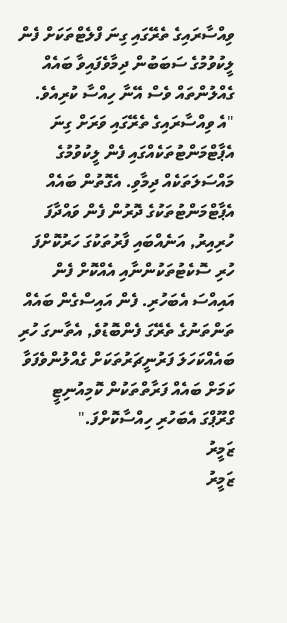ވިއްސާރައިގެ ތެރޭގައި ގިނަ ފްލެޓްތަކަށް ފެން ލީކުވުމުގެ ސަބަބުން ދިމާވެފައިވާ ބައެއް ގެއްލުންތައް ވެސް އޭނާ ހިއްސާ ކުރިއެވެ.
"އެ ވިއްސާރައިގެ ތެރޭގައި ވަރަށް ގިނަ އެޕާޓްމަންޓުތަކެއްގައި ފެން ލީކުވުމުގެ މައްސަލަތަކެއް ދިމާވި. އެގޮތުން ބައެއް އެޕާޓްމަންޓުތަކުގެ ދޮރުން ފެން ވައްދާފަ ހުރިއިރު, އަނެއްބައި ފާރުތަކުގަ ހަރުކޮށްފަ ހުރި ސޮކެޓުތަކުންނާއި އެއްކޮށް ފެން އައިއްސަ އެބަހުރި. ފެން އައިސްގެން ބައެއް ތަންތަނުގެ ތެރޭގަ ފެންބޮޑުވެ, އެތާނގަ ހުރި ބައެއްކަހަލަ ފަރުނީޗަރުތަކަށް ގެއްލުންވެފަވާ ކަމަށް ބައެއް ފަރާތްތަކުން ކޮމިއުނިޓީ ގްރޫޕްގަ އެބަހުރި ހިއްސާކޮށްފަ."
ޒަމީރު
ޒަމީރު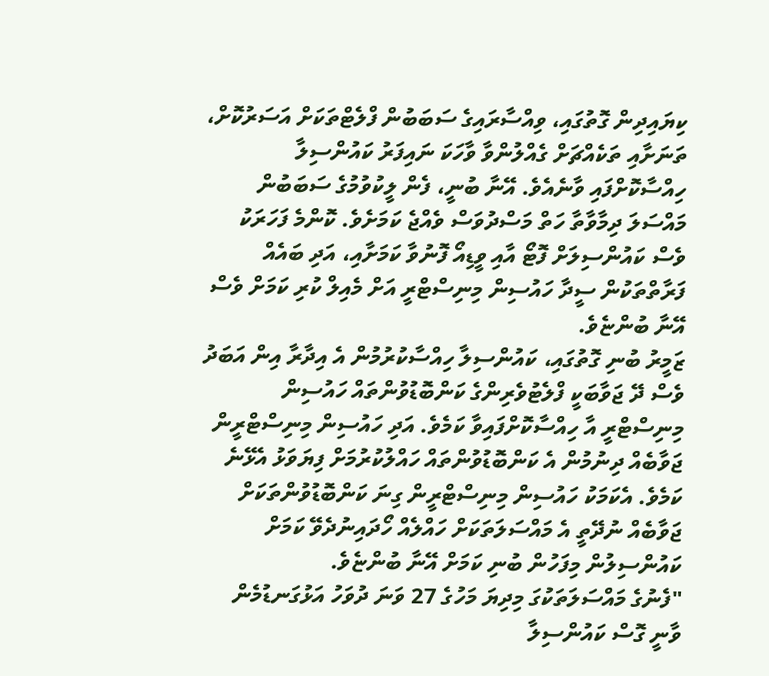ކިޔައިދިން ގޮތުގައި، ވިއްސާރައިގެ ސަބަބުން ފްލެޓްތަކަށް އަސަރުކޮށް، ތަނަށާއި ތަކެއްޗަށް ގެއްލުންވާ ވާހަކަ ނައިފަރު ކައުންސިލާ ހިއްސާކޮށްފައި ވާނެއެވެ. އޭނާ ބުނީ، ފެން ލީކުވުމުގެ ސަބަބުން މައްސަލަ ދިމާވާތާ ހަތް މަސްދުވަސް ވެއްޖެ ކަމަށެވެ. ކޮންމެ ފަހަރަކު ވެސް ކައުންސިލަށް ފޮޓޯ އާއި ވީޑިއޯ ފޮނުވާ ކަމަށާއި، އަދި ބައެއް ފަރާތްތަކުން ސީދާ ހައުސިން މިނިސްޓްރީ އަށް މެއިލް ކުރި ކަމަށް ވެސް އޭނާ ބުންޏެވެ.
ޒަމީރު ބުނި ގޮތުގައި، ކައުންސިލާ ހިއްސާކުރުމުން އެ އިދާރާ އިން އަބަދު ވެސް ދޭ ޖަވާބަކީ ފްލެޓުވެރިންގެ ކަންބޮޑުވުންތައް ހައުސިން މިނިސްޓްރީ އާ ހިއްސާކޮށްފައިވާ ކަމެވެ. އަދި ހައުސިން މިނިސްޓްރީން ޖަވާބެއް ދިނުމުން އެ ކަންބޮޑުވުންތައް ހައްލުކުރުމަށް ފިޔަވަޅު އެޅޭނެ ކަމެވެ. އެކަމަކު ހައުސިން މިނިސްޓްރީން ގިނަ ކަންބޮޑުވުންތަކަށް ޖަވާބެއް ނުދޭތީ އެ މައްސަލަތަކަށް ހައްލެއް ހޯދައިނުދެވޭ ކަމަށް ކައުންސިލުން މިފަހުން ބުނި ކަމަށް އޭނާ ބުންޏެވެ.
"ފެނުގެ މައްސަލަތަކުގަ މިދިޔަ މަހުގެ 27 ވަނަ ދުވަހު އަޅުގަނޑުމެން ވާނީ ގޮސް ކައުންސިލާ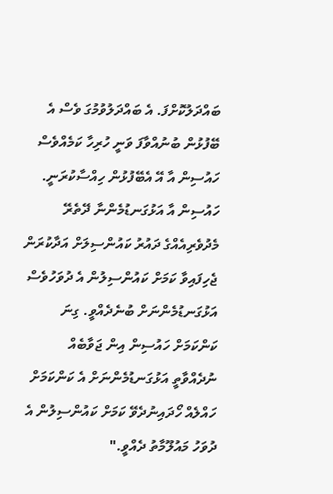ބައްދަލުކޮށްފަ. އެ ބައްދަލުވުމުގަ ވެސް އެ ބޭފުޅުން ބުނުއްވާފަ ވަނީ ހުރިހާ ކަމެއްވެސް ހައުސިން އާ އޭ އެބޭފުޅުން ހިއްސާކުރަނީ. ހައުސިން އާ އަޅުގަނޑުމެންނާ ދޭތެރޭ މެދުވެރިއެއްގެ ދައުރު ކައުންސިލަށް އަދާކުރަން ޖެހިފައިވާ ކަމަށް ކައުންސިލުން އެ ދުވަހުވެސް އަޅުގަނޑުމެންނަށް ބުނެދެއްވީ. ގިނަ ކަންކަމަށް ހައުސިން އިން ޖަވާބެއް ނުދެއްވާތީ އަޅުގަނޑުމެންނަށް އެ ކަންކަމަށް ހައްލެއް ހޯދައިނުދެވޭ ކަމަށް ކައުންސިލުން އެ ދުވަހު މައުލޫމާތު ދެއްވީ."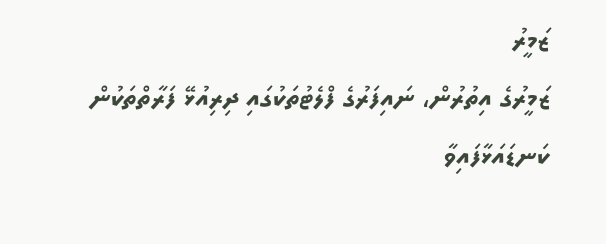ޒަމީރު
ޒަމީރުގެ އިތުރުން، ނައިފަރުގެ ފްލެޓުތަކުގައި ދިރިއުޅޭ ފަރާތްތަކުން ކަނޑައަޅާފައިވާ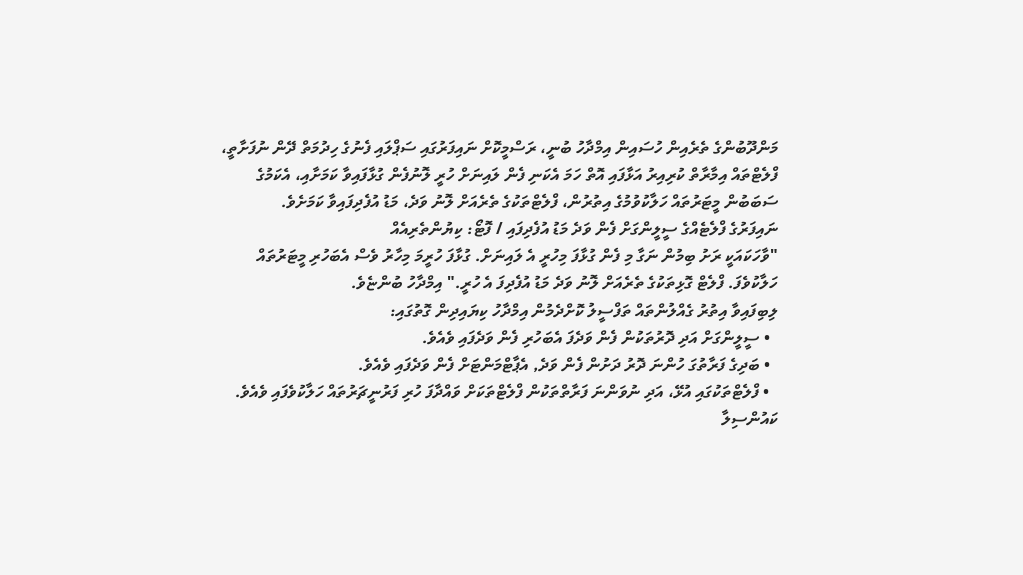މަންދޫބުންގެ ތެރެއިން ހުސައިން އިމްދާހު ބުނީ، ރަސްމީކޮށް ނައިފަރުގައި ސަޕްލައި ފެނުގެ ހިދުމަތް ދޭން ނުފަށާތީ، ފްލެޓްތައް އިމާރާތް ކުރިއިރު އަޅާފައި އޮތް ހަމަ އެކަނި ފެން ލައިނަށް ހުރީ ލޮނުފެން ގުޅާފައިވާ ކަމަށާއި، އެކަމުގެ ސަބަބުން މީޓަރުތައް ހަލާކުވުމުގެ އިތުރުން، ފްލެޓްތަކުގެ ތެރެއަށް ލޮނު ވަދެ، މަޑު އުފެދިފައިވާ ކަމަށެވެ.
ނައިފަރުގެ ފްލެޓެއްގެ ސީލީންގަށް ފެން ވަދެ މަޑު އުފެދިފައި / ފޮޓޯ: ކިޔުންތެރިއެއް
"ވާހަކައަކީ ރަށު ބިމުން ނަގާ މި ފެން ގުޅާފަ މިހުރީ އެ ލައިނަށް. ގުޅާފަ ހުރީމަ މިހާރު ވެސް އެބަހުރި މީޓަރުތައް ހަލާކުވެފަ. ފްލެޓް ގޮޅިތަކުގެ ތެރެއަށް ލޮނު ވަދެ މަޑު އުފެދިފަ އެ ހުރީ." އިމްދާހު ބުންޏެވެ.
ލިބިފައިވާ އިތުރު ގެއްލުންތައް ތަފްސީލު ކޮށްދެމުން އިމްދާހު ކިޔައިދިން ގޮތުގައި:
  • ސީލީންގަށް އަދި ދޮރުތަކުން ފެން ވަދެފަ އެބަހުރި ފެން ވަދެފައި ވެއެވެ.
  • ބަދިގެ ފަރާތުގަ ހުންނަ ދޮރު ދަށުން ފެން ވަދެ, އެޕާޓްމަންޓަށް ފެން ވަދެފައި ވެއެވެ.
  • ފްލެޓްތަކުގައި އުޅޭ، އަދި ނުވަންނަ ފަރާތްތަކުން ފްލެޓްތަކަށް ވައްދާފަ ހުރި ފަރުނީޗަރުތައް ހަލާކުވެފައި ވެއެވެ.
ކައުންސިލާ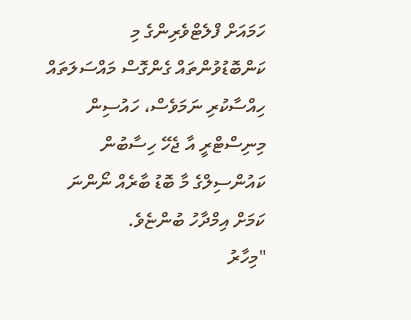ހަމައަށް ފްލެޓްވެރިންގެ މި ކަންބޮޑުވުންތައް ގެންގޮސް މައްސަލަތައް ހިއްސާކުރި ނަމަވެސް، ހައުސިން މިނިސްޓްރީ އާ ޖެހޭ ހިސާބުން ކައުންސިލްގެ މާ ބޮޑު ބާރެއް ނޯންނަ ކަމަށް އިމްދާހު ބުންޏެވެ.
"މިހާރު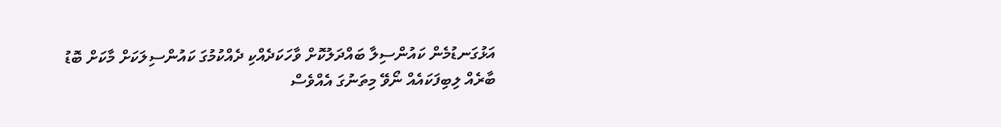އަޅުގަނޑުމެން ކައުންސިލާ ބައްދަލުކޮށް ވާހަކަދެއްކި ދެއްކުމުގަ ކައުންސިލަކަށް މާކަށް ބޮޑު ބާރެއް ލިބިފަކައެއް ނޯވޭ މިތަނުގަ އެއްވެސް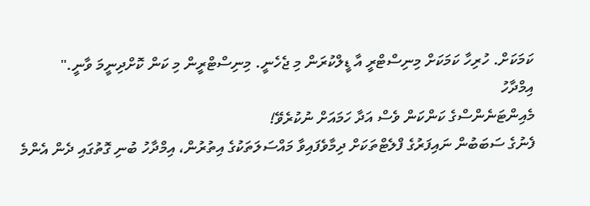ކަމަކަށް. ހުރިހާ ކަމަކަށް މިނިސްޓްރީ އާ ޑީލްކުރަން މި ޖެހެނީ. މިނިސްޓްރީން މި ކަން ކޮށްދިނީމަ ވާނީ."
އިމްދާހު
މެއިންޓަނެންސްގެ ކަންކަން ވެސް އަދާ ހަމައަށް ނުކުރެވޭ!
ފެނުގެ ސަބަބުން ނައިފަރުގެ ފްލެޓްތަކަށް ދިމާވެފައިވާ މައްސަލަތަކުގެ އިތުރުން، އިމްދާހު ބުނި ގޮތުގައި ދެން އެންމެ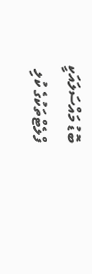ބޮޑު މައްސަލައަކީ ފްލެޓްތަކުގެ ކުލި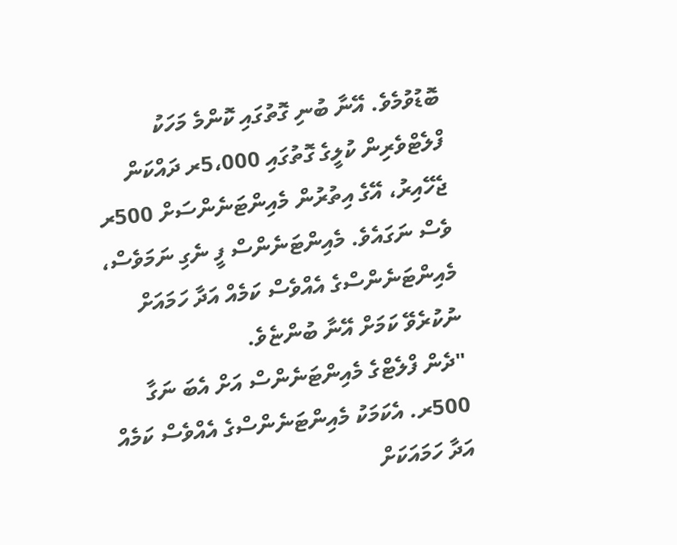ބޮޑުވުމެވެ. އޭނާ ބުނި ގޮތުގައި ކޮންމެ މަހަކު ފްލެޓްވެރިން ކުލީގެ ގޮތުގައި 5،000ރ ދައްކަން ޖެހޭއިރު، އޭގެ އިތުރުން މެއިންޓަނެންސަށް 500ރ ވެސް ނަގައެވެ. މެއިންޓަނެންސް ފީ ނެގި ނަމަވެސް، މެއިންޓަނެންސްގެ އެއްވެސް ކަމެއް އަދާ ހަމައަށް ނުކުރެވޭ ކަމަށް އޭނާ ބުންޏެވެ.
"ދެން ފްލެޓްގެ މެއިންޓަނެންސް އަށް އެބަ ނަގާ 500ރ. އެކަމަކު މެއިންޓަނެންސްގެ އެއްވެސް ކަމެއް އަދާ ހަމައަކަށް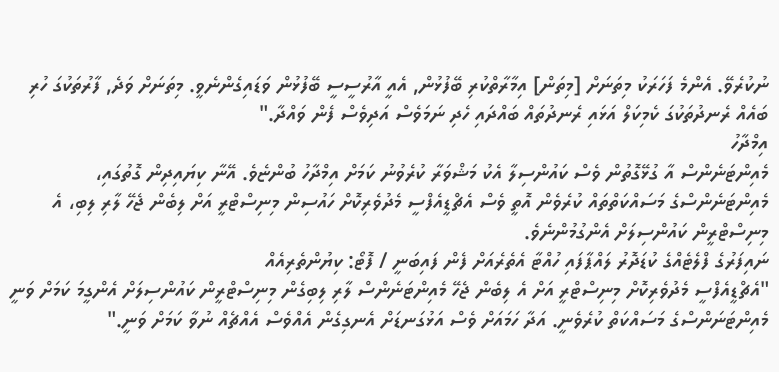ނުކުރެވޭ. އެންމެ ފަހަރަކު މިތަނަށް [މިތަން] އިމާރާތްކުރި ބޭފުޅުން, އެއީ އާރުސީސީ ބޭފުޅުން ވަޑައިގެންނެވީ. މިތަނަށް ވަދެ, ފާރުތަކުގަ ހުރި ބައެއް ރެނދުތަކުގަ ކެމިކަލް އަޅައި ރެނދުތައް ބައްދައި ހެދި ނަމަވެސް އަދިވެސް ފެން ވައްދާ."
އިމްދާހު
މެއިންޓަނެންސް އާ ގުޅޭގޮތުން ވެސް ކައުންސިލާ އެކު މަޝްވަރާ ކުރެވުނު ކަމަށް އިމްދާހު ބުންޏެވެ. އޭނާ ކިޔައިދިން ގޮތުގައި، މެއިންޓަނެންސްގެ މަސައްކަތްތައް ކުރެވެން އޮތީ ވެސް އެޗްޑީއެފްސީ މެދުވެރިކޮށް ހައުސިން މިނިސްޓްރީ އަށް ލިބެން ޖެހޭ ލާރި ލިބި، އެ މިނިސްޓްރީން ކައުންސިލަށް އެންގުމުންނެވެ.
ނައިފަރުގެ ފްލެޓެއްގެ ކުޑަދޮރު ލައްޕާފައި ހުއްޓާ އެތެރެއަށް ފެން ފައިބަނީ / ފޮޓޯ: ކިޔުންތެރިއެއް
"އެޗްޑީއެފްސީ މެދުވެރިކޮށް މިނިސްޓްރީ އަށް އެ ލިބެން ޖެހޭ މެއިންޓަނެންސް ލާރި ލިބިގެން މިނިސްޓްރީން ކައުންސިލަށް އެންގީމަ ކަމަށް ވަނީ މެއިންޓަނަންސްގެ މަސައްކަތް ކުރެވެނީ. އަދާ ހަމައަށް ވެސް އަޅުގަނޑަށް އެނގިގެން އެއްވެސް އެއްޗެއް ނުވާ ކަމަށް ވަނީ."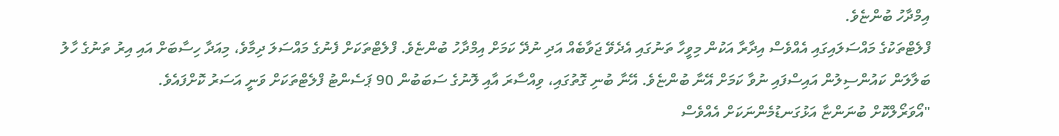އިމްދާހު ބުންޏެވެ.
ފްލެޓްތަކުގެ މައްސަލައިގައި އެއްވެސް އިދާރާ އަކުން މިވީހާ ތަނުގައި އެދެވޭ ޖަވާބެއް އަދި ނުދޭ ކަމަށް އިމްދާހު ބުންޏެވެ. ފްލެޓްތަކަށް ފެނުގެ މައްސަލަ ދިމާވެ، މިއަދާ ހިސާބަށް އައި އިރު ތަނުގެ ހާލު ބަލާލަން ކައުންސިލުން އައިސްފައި ނުވާ ކަމަށް އޭނާ ބުންޏެވެ. އޭނާ ބުނި ގޮތުގައި، ވިއްސާރަ އާއި ލޮނުގެ ސަބަބުން 90 ޕަސެންޓު ފްލެޓްތަކަށް ވަނީ އަސަރު ކޮށްފައެވެ.
"އޯވަރޯލްކޮށް ބުނަންޏާ އަޅުގަނޑުމެންނަކަށް އެއްވެސް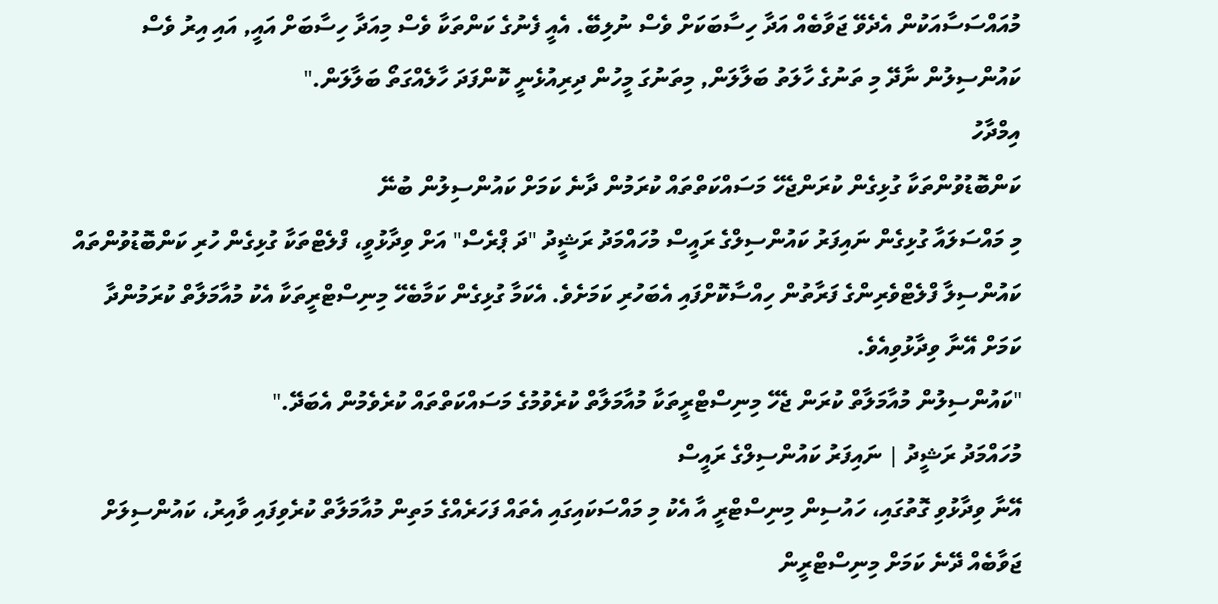މުއައްސަސާއަކުން އެދެވޭ ޖަވާބެއް އަދާ ހިސާބަކަށް ވެސް ނުލިބޭ. އެއީ ފެނުގެ ކަންތަކާ ވެސް މިއަދާ ހިސާބަށް އައީ, އައި އިރު ވެސް ކައުންސިލުން ނާދޭ މި ތަނުގެ ހާލަތު ބަލާލަން, މިތަނުގަ މީހުން ދިރިއުޅެނީ ކޮންފަދަ ހާލެއްގަތޯ ބަލާލަން."
އިމްދާހު
ކަންބޮޑުވުންތަކާ ގުޅިގެން ކުރަންޖެހޭ މަސައްކަތްތައް ކުރަމުން ދާނެ ކަމަށް ކައުންސިލުން ބުނޭ
މި މައްސަލައާ ގުޅިގެން ނައިފަރު ކައުންސިލްގެ ރައީސް މުހައްމަދު ރަޝީދު "ދަ ޕްރެސް" އަށް ވިދާޅުވީ، ފްލެޓްތަކާ ގުޅިގެން ހުރި ކަންބޮޑުވުންތައް ކައުންސިލާ ފްލެޓްވެރިންގެ ފަރާތުން ހިއްސާކޮށްފައި އެބަހުރި ކަމަށެވެ. އެކަމާ ގުޅިގެން ކަމާބެހޭ މިނިސްޓްރީތަކާ އެކު މުއާމަލާތް ކުރަމުންދާ ކަމަށް އޭނާ ވިދާޅުވިއެވެ.
"ކައުންސިލުން މުއާމަލާތް ކުރަން ޖެހޭ މިނިސްޓްރީތަކާ މުއާމަލާތް ކުރެވުމުގެ މަސައްކަތްތައް ކުރެވެމުން އެބަދޭ."
މުހައްމަދު ރަޝީދު | ނައިފަރު ކައުންސިލްގެ ރައީސް
އޭނާ ވިދާޅުވި ގޮތުގައި، ހައުސިން މިނިސްޓްރީ އާ އެކު މި މައްސަކައިގައި އެތައް ފަހަރެއްގެ މަތިން މުއާމަލާތް ކުރެވިފައި ވާއިރު، ކައުންސިލަށް ޖަވާބެއް ދޭނެ ކަމަށް މިނިސްޓްރީން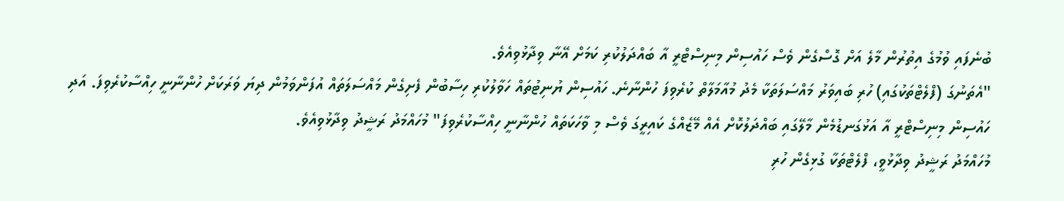ބުނެފައި ވުމުގެ އިތުރުން މާލެ އަށް ގޮސްގެން ވެސް ހައުސިން މިނިސްޓްރީ އާ ބައްދަލުކުރި ކަމަށް އޭނާ ވިދާޅުވިއެވެ.
"އެތަނުގަ (ފްލެޓްތަކުގައި) ހުރި ބައިވަރު މައްސަލަތަކާ މެދު މުއާމަލާތް ކުރެވިފަ ހުންނާނެ. ހައުސިން ޔުނިޓުތައް ހަވާލުކުރި ހިސާބުން ފެށިގެން މައްސަލަތައް އުފަންވަމުން ދިޔަ ވަރަކަށް ހުންނާނީ ހިއްސާކުރެވިފަ. އަދި ހައުސިން މިނިސްޓްރީ އާ އަޅުގަނޑުމެން މާލޭގައި ބައްދަލުކޮށް އެއް މޭޒެއްގެ ކައިރީގަ ވެސް މި ވާހަކަތައް ހުންނާނީ ހިއްސާކުރެވިފަ" މުހައްމަދު ރަޝީދު ވިދާޅުވިއެވެ.
މުހައްމަދު ރަޝީދު ވިދާޅުވީ، ފްލެޓްތަކާ ގުޅިގެން ހުރި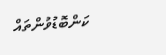ކަންބޮޑުވުންތައް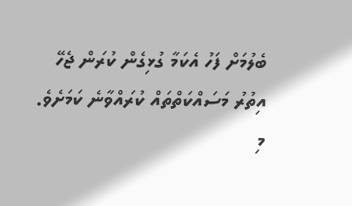ބެލުމަށް ފަހު އެކަމާ ގުޅިގެން ކުރަން ޖެހޭ އިތުރު މަސައްކަތްތައް ކުރައްވާނެ ކަމަށެވެ.
މި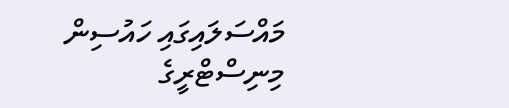މައްސަލައިގައި ހައުސިން މިނިސްޓްރީގެ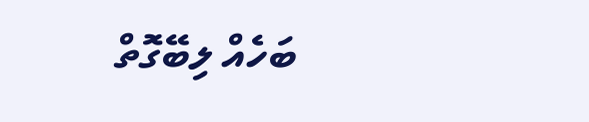ބަހެއް ލިބޭގޮތް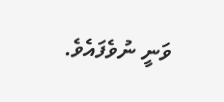ވަނީ ނުވެފައެވެ.